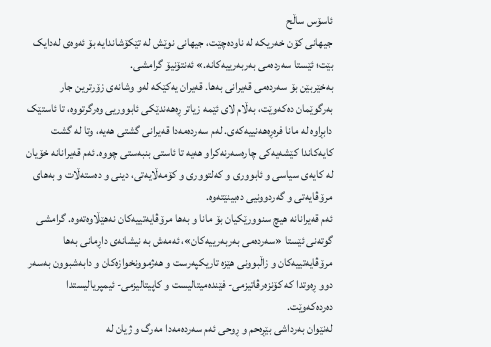ئاسۆس ساڵح
جیهانی کۆن خەریکە لە ناودەچێت، جیهانی نوێش لە تێکۆشاندایە بۆ ئەوەی لەدایک بێت؛ ئێستا سەردەمی بەربەرییەکانە.» ئەنتۆنیۆ گرامشی.
بەخێربێن بۆ سەردەمی قەیرانی بەها. قەیران یەکێکە لەو وشانەی زۆرترین جار بەرگوێمان دەکەوێت، بەڵام لای ئێمە زیاتر ڕەهەندێکی ئابووریی وەرگرتووە، تا ئاستێک دابڕاوە لە مانا فرەڕەهەنییەکەی. لەم سەردەمەدا قەیرانی گشتی هەیە، وتا لە گشت کایەکاندا کێشەیەکی چارەسەرنەکراو هەیە تا ئاستی بنبەستی چووە. ئەم قەیرانانە خۆیان لە کایەی سیاسی و ئابووری و کەلتووری و کۆمەڵایەتی، دینی و دەستەڵات و بەهای مرۆڤایەتی و گەردوونیی دەبینێتەوە.
ئەم قەیرانانە هیچ سنوورێکیان بۆ مانا و بەها مرۆڤایەتییەکان نەهێڵاوەتەوە. گرامشی گوتەنی ئێستا «سەردەمی بەربەرییەکان»، ئەمەش بە نیشانەی داڕمانی بەها مرۆڤایەتییەکان و زاڵبوونی هێزە تاریکپەرست و هەژموونخوازەکان و دابەشبوون بەسەر دوو ڕەوتدا کە کۆنزەرڤاتیزمی- فێندەمیتالیست و کاپیتالیزمی- ئیمپریالیستدا دەردەکەوێت.
لەنێوان بەرداشی بێڕەحم و ڕوحی ئەم سەردەمەدا مەرگ و ژیان لە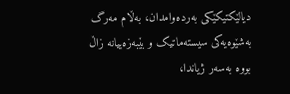دیالێکتیکێکی بەردەوامدان، بەڵام مەرگ بەشێوەیەکی سیستەماتیک و بێبەزەییانە زاڵ بووە بەسەر ژیاندا،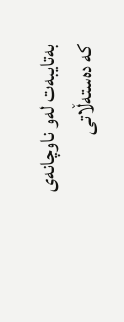بەتایبەت لەو ناوچانەی کە دەستەڵاتی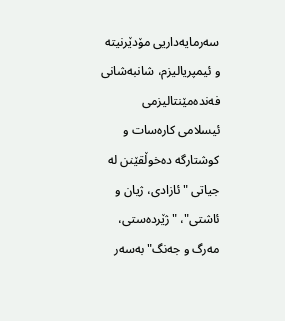سەرمایەداریی مۆدێرنیتە و ئیمپریالیزم، شانبەشانی فەندەمێنتالیزمی ئیسلامی کارەسات و کوشتارگە دەخوڵقێنن لە جیاتی "ئازادی، ژیان و ئاشتی"، "ژێردەستی، مەرگ و جەنگ" بەسەر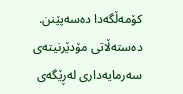کۆمەڵگەدا دەسەپێنن.
دەستەڵاتی مۆدێرنیتەی سەرمایەداری لەڕێگەی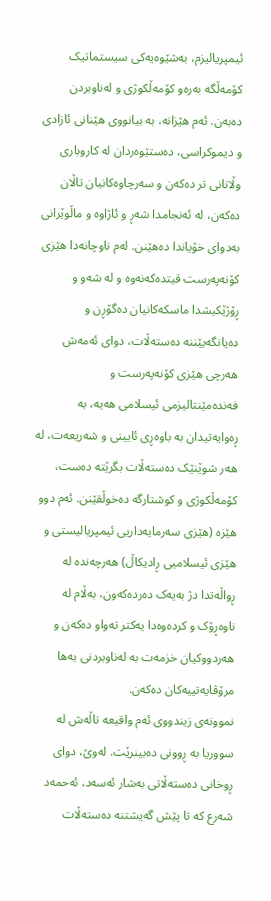ئیمپریالیزم، بەشێوەیەکی سیستماتیک کۆمەڵگە بەرەو کۆمەڵکوژی و لەناوبردن دەبەن. ئەم هێزانە، بە بیانووی هێنانی ئازادی و دیموکراسی، دەستێوەردان لە کاروباری وڵاتانی تر دەکەن و سەرچاوەکانیان تاڵان دەکەن، لە ئەنجامدا شەڕ و ئاژاوە و ماڵوێرانی بەدوای خۆیاندا دەهێنن. لەم ناوچانەدا هێزی کۆنەپەرست قیتدەکەنەوە و لە شەو و ڕۆژێکیشدا ماسکەکانیان دەگۆڕن و دەیانگەیێننە دەستەڵات، دوای ئەمەش هەرچی هێزی کۆنەپەرست و فەندەمێنتالیزمی ئیسلامی هەیە، بە ڕەوایەتیدان بە باوەڕی ئایینی و شەریعەت، لە هەر شوێنێک دەستەڵات بگرێتە دەست، کۆمەڵکوژی و کوشتارگە دەخوڵقێنن. ئەم دوو هێزە (هێزی سەرمایەداریی ئیمپریالیستی و هێزی ئیسلامیی ڕادیکاڵ) هەرچەندە لە ڕواڵەتدا دژ بەیەک دەردەکەون، بەڵام لە ناوەڕۆک و کردەوەدا یەکتر تەواو دەکەن و هەردووکیان خزمەت بە لەناوبردنی بەها مرۆڤایەتییەکان دەکەن.
نموونەی زیندووی ئەم واقیعە تاڵەش لە سووریا بە ڕوونی دەبینرێت. لەوێ، دوای ڕوخانی دەستەڵاتی بەشار ئەسەد، ئەحمەد شەرع کە تا پێش گەیشتنە دەستەڵات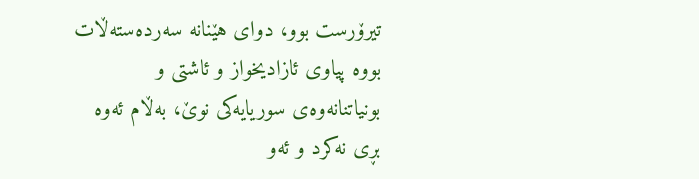تیرۆرست بوو، دوای هێنانە سەردەستەڵات بووە پیاوی ئازادیخواز و ئاشتی و بونیاتنانەوەی سوریایەکی نوێ، بەڵام ئەوە بڕی نەکرد و ئەو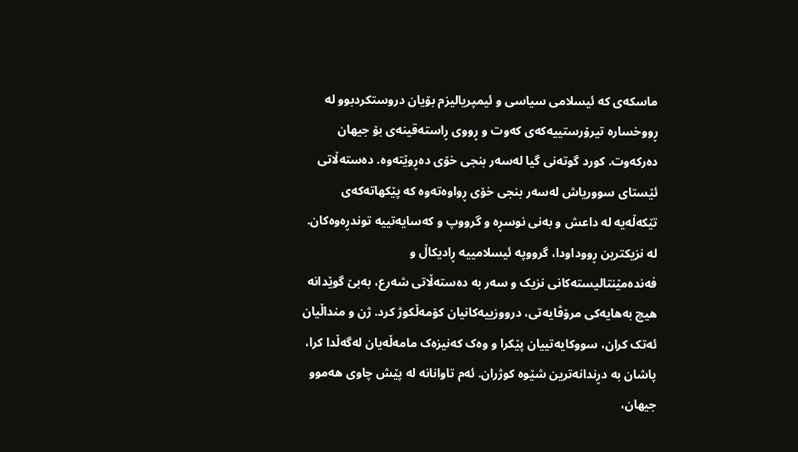ماسکەی کە ئیسلامی سیاسی و ئیمپریالیزم بۆیان دروستکردبوو لە ڕووخسارە تیرۆرستییەکەی کەوت و ڕووی ڕاستەقینەی بۆ جیهان دەرکەوت. کورد گوتەنی گیا لەسەر بنجی خۆی دەڕوێتەوە. دەستەڵاتی ئێستای سووریاش لەسەر بنجی خۆی ڕواوەتەوە کە پێکهاتەکەی تێکەڵەیە لە داعش و بەنی نوسڕە و گرووپ و کەسایەتییە توندڕەوەکان.
لە نزیکترین ڕووداودا، گرووپە ئیسلامییە ڕادیکاڵ و فەندەمێنتالیستەکانی نزیک و سەر بە دەستەڵاتی شەرع، بەبێ گوێدانە هیچ بەهایەکی مرۆڤایەتی، درووزییەکانیان کۆمەڵکوژ کرد. ژن و منداڵیان ئەتک کران، سووکایەتییان پێکرا و وەک کەنیزەک مامەڵەیان لەگەڵدا کرا، پاشان بە دڕندانەترین شێوە کوژران. ئەم تاوانانە لە پێش چاوی هەموو جیهان،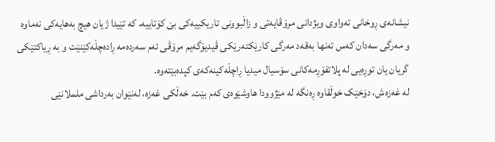نیشانەی ڕوخانی تەواوی ویژدانی مرۆڤایەتی و زاڵبوونی تاریکییەکی بێ کۆتاییە، کە تێیدا ژیان هیچ بەهایەکی نەماوە و مەرگی سەدان کەس تەنها بەقەد مەرگی کارێکتەرێکی ڤیدیۆگەیم مرۆڤی ئەم سەردەمە ڕادەچڵەکێنێت و بە ڕیاکتێکی گریان یان توڕەیی لە پلاتفۆڕمەکانی سۆسیال میدیا ڕاچڵەکینەکەی کپدەبێتەوە.
لە غەزەش، دۆخێک خوڵقاوە ڕەنگە لە مێژوودا هاوشێوەی کەم بێت. خەڵکی غەزە، لەنێوان بەرداشی ململانێی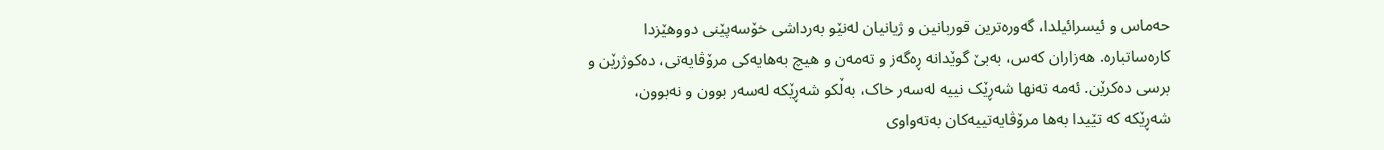حەماس و ئیسرائیلدا، گەورەترین قوربانین و ژیانیان لەنێو بەرداشی خۆسەپێنی دووهێزدا کارەساتبارە. هەزاران کەس، بەبێ گوێدانە ڕەگەز و تەمەن و هیچ بەهایەکی مرۆڤایەتی، دەکوژرێن و برسی دەکرێن. ئەمە تەنها شەڕێک نییە لەسەر خاک، بەڵکو شەڕێکە لەسەر بوون و نەبوون، شەڕێکە کە تێیدا بەها مرۆڤایەتییەکان بەتەواوی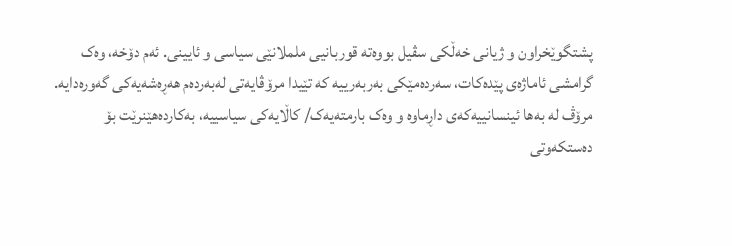پشتگوێخراون و ژیانی خەڵکی سڤیل بووەتە قوربانیی ململانێی سیاسی و ئایینی. ئەم دۆخە، وەک گرامشی ئاماژەی پێدەکات، سەردەمێکی بەربەرییە کە تێیدا مرۆڤایەتی لەبەردەم هەڕەشەیەکی گەورەدایە. مرۆڤ لە بەها ئینسانییەکەی داڕماوە و وەک بارمتەیەک/ کاڵایەکی سیاسییە، بەکاردەهێنرێت بۆ دەستکەوتی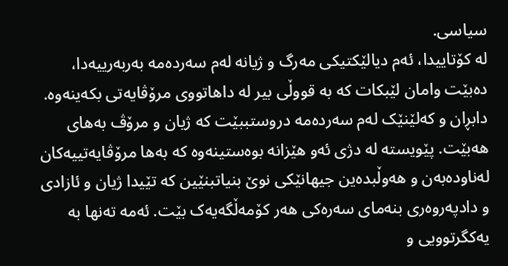سیاسی.
لە کۆتاییدا، ئەم دیالێکتیکی مەرگ و ژیانە لەم سەردەمە بەربەرییەدا، دەبێت وامان لێبکات کە بە قووڵی بیر لە داهاتووی مرۆڤایەتی بکەینەوە. دابڕان و کەلێنێک لەم سەردەمە دروستببێت کە ژیان و مرۆڤ بەهای هەبێت. پێویستە لە دژی ئەو هێزانە بوەستینەوە کە بەها مرۆڤایەتییەکان لەناودەبەن و هەوڵبدەین جیهانێکی نوێ بنیاتبنێین کە تێیدا ژیان و ئازادی و دادپەروەری بنەمای سەرەکی هەر کۆمەڵگەیەک بێت. ئەمە تەنها بە یەکگرتوویی و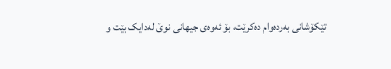تێکۆشانی بەردەوام دەکرێت، بۆ ئەوەی جیهانی نوێ لەدایک بێت و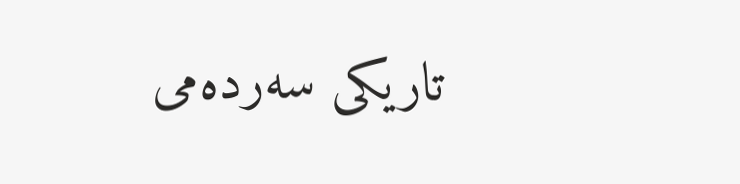تاریکی سەردەمی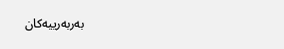بەربەرییەکان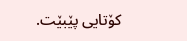کۆتایی پێبێت.